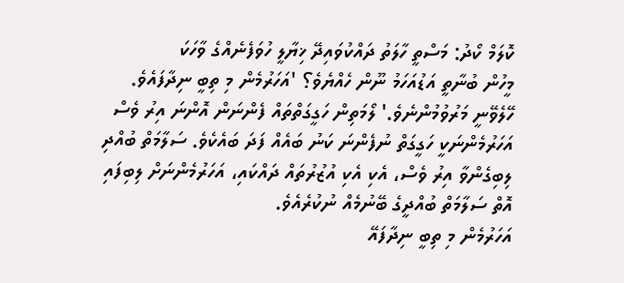ކޮލަމް ކޯދު: މަސްތީ ހާލަތު ދައްކުވައިދޭ ޚިޔާލީ ހުވަފެނެއްގެ ވާހަކަ
މީހުން ބުނާތީ އަޑުއަހަމު ނޫން ހެއްޔެވެ؟ 'އަހަރުމެން މި ތިބީ ނިދާފައެވެ. ހޭލެވޭނީ މަރުވުމުންނެވެ.' ލޯމަތިން ހަގީގަތްތައް ފެންނަން އޮންނަ އިރު ވެސް އަހަރުމެންނަކީ ހަގީގަތް ނުފެންނަ ކަނު ބައެއް ފަދަ ބައެކެވެ. ސަލާމަތް ބުއްދި ލިބިގެންވާ އިރު ވެސް، އެކި އެކި އުޒުރުތައް ދައްކައި، އަހަރުމެންނަށް ލިބިފައި އޮތް ސަލާމަތް ބުއްދީގެ ބޭނުމެއް ނުކުރެއެވެ.
އަހަރުމެން މި ތިބީ ނިދާފައޭ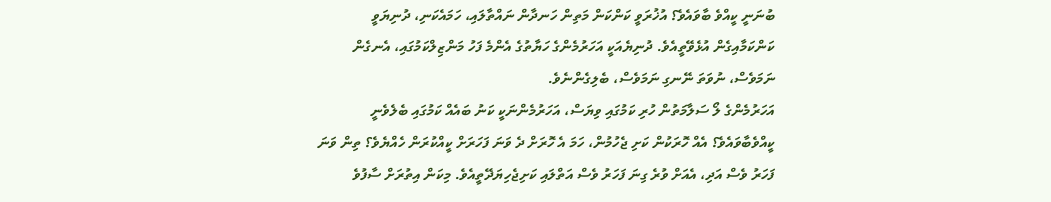ބުނަނީ ކީއްވެ ބާވައެވެ؟ އުޚުރަވީ ކަންކަން މަތިން ހަނދާން ނައްތާލައި، ހަމައެކަނި، ދުނިޔަވީ ކަންކަމާއިގެން އުޅެވޭތީއެވެ. ދުނިޔެއަކީ އަހަރުމެންގެ ހަޔާތުގެ އެންމެ ފަހު މަންޒިލްކަމުގައި، އެނގެން ނަމަވެސް، ނުވަތަ ނޭނގި ނަމަވެސް، ބެލިގެންނެވެ.
އަހަރުމެންގެ ލޯ ސަލާމަތުން ހުރި ކަމުގައި ވިޔަސް، އަހަރުމެންނަކީ ކަނު ބައެއް ކަމުގައި ބެލެވެނީ ކީއްވެބާވައެވެ؟ އެއް ހޮރަކުން ކަށި ޖެހުމުން، ހަމަ އެ ހޮރަށް ދެ ވަނަ ފަހަރަށް ކީއްކުރަން ހެއްޔެވެ؟ ތިން ވަނަ ފަހަރު ވެސް އަދި، އެއަށް ވުރެ ގިނަ ފަހަރު ވެސް އަތްލައި ކަށިޖެހިޔަދޭތީއެވެ. މިކަން އިތުރަށް ސާފުވެ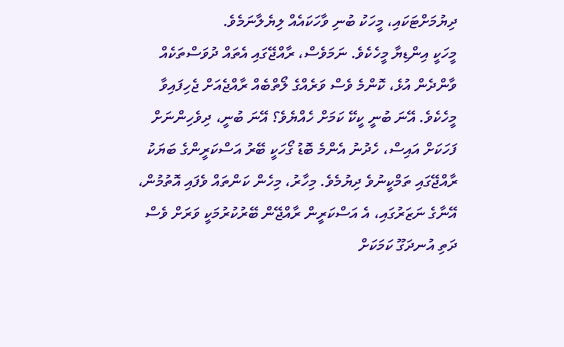ދިޔުމަށްޓަކައި، މީހަކު ބުނި ވާހަކައެއް ލިޔެލާނަމެވެ.
މީހަކީ އިންޑިޔާ މީހެކެވެ. ނަމަވެސް، ރާއްޖޭގައި އެތައް ދުވަސްތަކެއް ވާންދެން އުޅެ، ކޮންމެ ވެސް ވަރެއްގެ ލޯތްބެއް ރާއްޖެއަށް ޖެހިފައިވާ މީހެކެވެ. އޭނަ ބުނީ ކީކޭ ކަމަށް ހެއްޔެވެ؟ އޭނަ ބުނީ، ދިވެހިންނަށް ފަހަކަށް އައިސް، ހެދުނު އެންމެ ބޮޑު ގޯހަކީ ބޭރު އަސްކަރީންގެ ބަޔަކު ރާއްޖޭގައި ތަމްކީނުވެ ދިޔުމެވެ. މިހާރު، މިހެން ކަންތައް ވެފައި އޮތުމުން، އޭނާގެ ނަޒަރުގައި، އެ އަސްކަރީން ރާއްޖޭން ބޭރުކުރުމަކީ ވަރަށް ވެސް ދަތި އުނދަގޫ ކަމަކަށް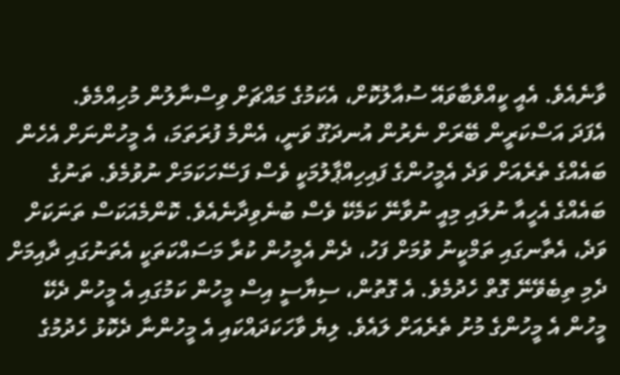ވާނެއެވެ. އެއީ ކީއްވެބާވައޭ ސުއާލުކޮށް، އެކަމުގެ މައްޗަށް ވިސްނާލުން މުހިއްމެވެ.
އެފަދަ އަސްކަރީން ބޭރަށް ނެރުން އުނދަގޫ ވަނީ، އެންމެ ފުރަތަމަ، އެ މީހުންނަށް އެހެން ބައެއްގެ ތެރެއަށް ވަދެ އެމީހުންގެ ފައިހިއްޕާލުމަކީ ވެސް ފަސޭހަކަމަށް ނުވުމެވެ. ތަނުގެ ބައެއްގެ އެހީއާ ނުލައި މިއީ ނުވާނޭ ކަމެކޭ ވެސް ބުނެވިދާނެއެވެ. ކޮންމެއަކަސް ތަނަކަށް ވަދެ، އެތާނގައި ތަމްކީނު ވުމަށް ފަހު، ދެން އެމީހުން ކުރާ މަސައްކަތަކީ އެތަނުގައި ދާއިމަށް ދެމި ތިބެވޭނޭ ގޮތް ހެދުމެވެ. އެ ގޮތުން، ސިޔާސީ އިސް މީހުން ކަމުގައި އެ މީހުން ދެކޭ މީހުން އެ މީހުންގެ މުށު ތެރެއަށް ލައެވެ. ލިޔެ ވާހަކަދައްކައި އެ މީހުންނާ ދެކޮޅު ހެދުމުގެ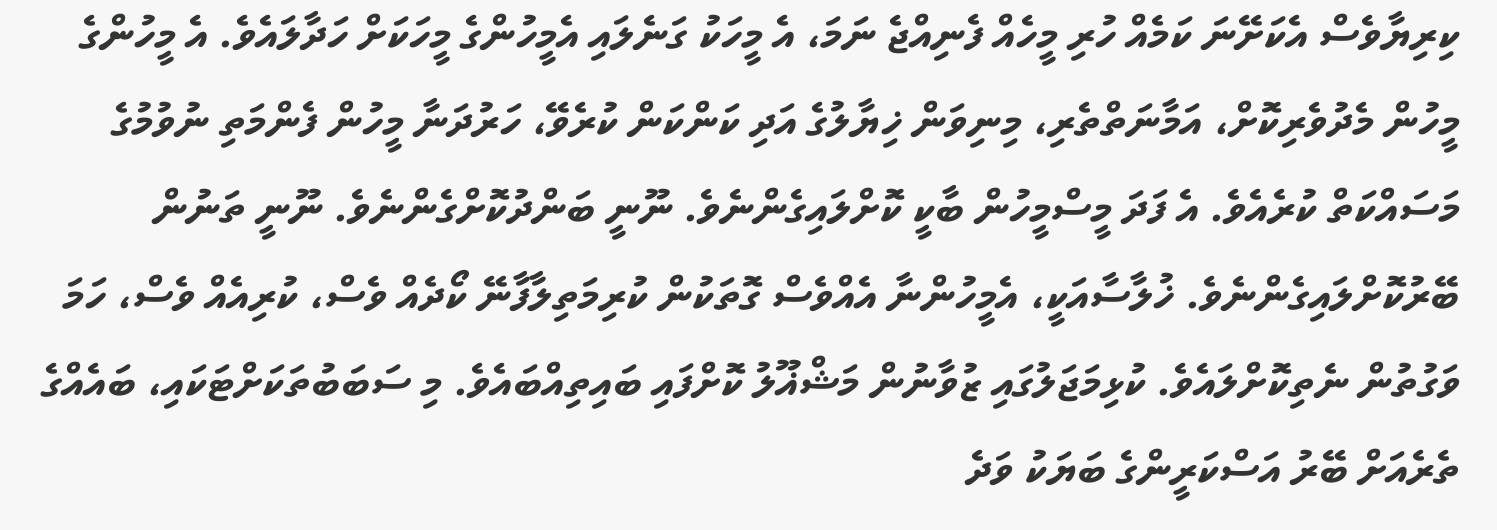ކިރިޔާވެސް އެކަށޭނަ ކަމެއް ހުރި މީހެއް ފެނިއްޖެ ނަމަ، އެ މީހަކު ގަނެލައި އެމީހުންގެ މީހަކަށް ހަދާލައެވެ. އެ މީހުންގެ މީހުން މެދުވެރިކޮށް، އަމާނަތްތެރި، މިނިވަން ޚިޔާލުގެ އަދި ކަންކަން ކުރެވޭ، ހަރުދަނާ މީހުން ފެންމަތި ނުވުމުގެ މަސައްކަތް ކުރެއެވެ. އެ ފަދަ މީސްމީހުން ބާކީ ކޮށްލައިގެންނެވެ. ނޫނީ ބަންދުކޮށްގެންނެވެ. ނޫނީ ތަނުން ބޭރުކޮށްލައިގެންނެވެ. ޚުލާސާއަކީ، އެމީހުންނާ އެއްވެސް ގޮތަކުން ކުރިމަތިލާފާނޭ ކޯދެއް ވެސް، ކުރިއެއް ވެސް، ހަމަ ވަގުތުން ނެތިކޮށްލައެވެ. ކުޅިމަޖަލުގައި ޒުވާނުން މަޝްޣޫލު ކޮށްފައި ބައިތިއްބައެވެ. މި ސަބަބުތަކަށްޓަކައި، ބައެއްގެ ތެރެއަށް ބޭރު އަސްކަރީންގެ ބަޔަކު ވަދެ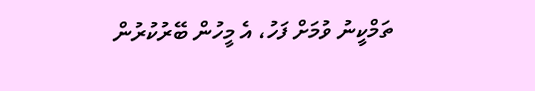ތަމްކީނު ވުމަށް ފަހު، އެ މީހުން ބޭރުކުރުން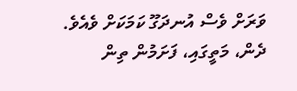ވަރަށް ވެސް އުނދަގޫ ކަމަކަށް ވެއެވެ.
ދެން، މަތީގައި، ފަށަމުން ތިން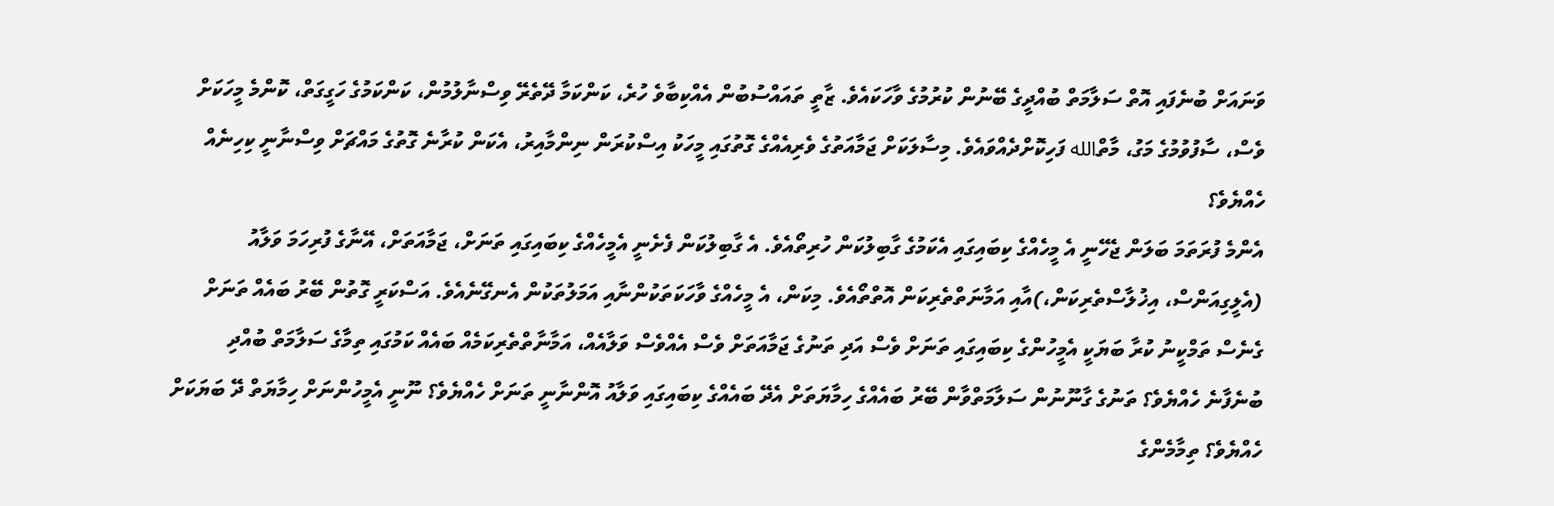ވަނައަށް ބުނެފައި އޮތް ސަލާމަތް ބުއްދީގެ ބޭނުން ކުރުމުގެ ވާހަކައެވެ. ޒާތީ ތައައްސުބުން އެއްކިބާވެ ހުރެ، ކަންކަމާ ދޭތެރޭ ވިސްނާލުމުން، ކަންކަމުގެ ހަގީގަތް، ކޮންމެ މީހަކަށް ވެސް، ސާފުވުމުގެ މަގު، މާތްالله ފަހިކޮށްދެއްވައެވެ. މިސާލަކަށް ޖަމާއަތުގެ ވެރިއެއްގެ ގޮތުގައި މީހަކު އިސްކުރަން ނިންމާއިރު، އެކަން ކުރާނެ ގޮތުގެ މައްޗަށް ވިސްނާނީ ކިހިނެއް ހެއްޔެވެ؟
އެންމެ ފުރަތަމަ ބަލަން ޖެހޭނީ އެ މީހެއްގެ ކިބައިގައި އެކަމުގެ ގާބިލުކަން ހުރިތޯއެވެ. އެ ގާބިލުކަން ފެށެނީ އެމީހެއްގެ ކިބައިގައި ތަނަށް، ޖަމާއަތަށް، އޭނާގެ ފުރިހަމަ ވަލާއު (އެލީގިއަންސް، އިޚުލާސްތެރިކަން،)އާއި އަމާނަތްތެރިކަން އޮތްތޯއެވެ. މިކަން، އެ މީހެއްގެ ވާހަކަތަކުންނާއި އަމަލުތަކުން އެނގޭނެއެވެ. އަސްކަރީ ގޮތުން ބޭރު ބައެއް ތަނަށް ގެނެސް ތަމްކީނު ކުރާ ބަޔަކީ އެމީހުންގެ ކިބައިގައި ތަނަށް ވެސް އަދި ތަނުގެ ޖަމާއަތަށް ވެސް އެއްވެސް ވަލާއެއް، އަމާނާތްތެރިކަމެއް ބައެއް ކަމުގައި ތިމާގެ ސަލާމަތް ބުއްދި ބުނެފާނެ ހެއްޔެވެ؟ ތަނުގެ ގާނޫނުން ސަލާމަތްވާން ބޭރު ބައެއްގެ ހިމާޔަތަށް އެދޭ ބައެއްގެ ކިބައިގައި ވަލާއު އޮންނާނީ ތަނަށް ހެއްޔެވެ؟ ނޫނީ އެމީހުންނަށް ހިމާޔަތް ދޭ ބަޔަކަށް ހެއްޔެވެ؟ ތިމާމެންގެ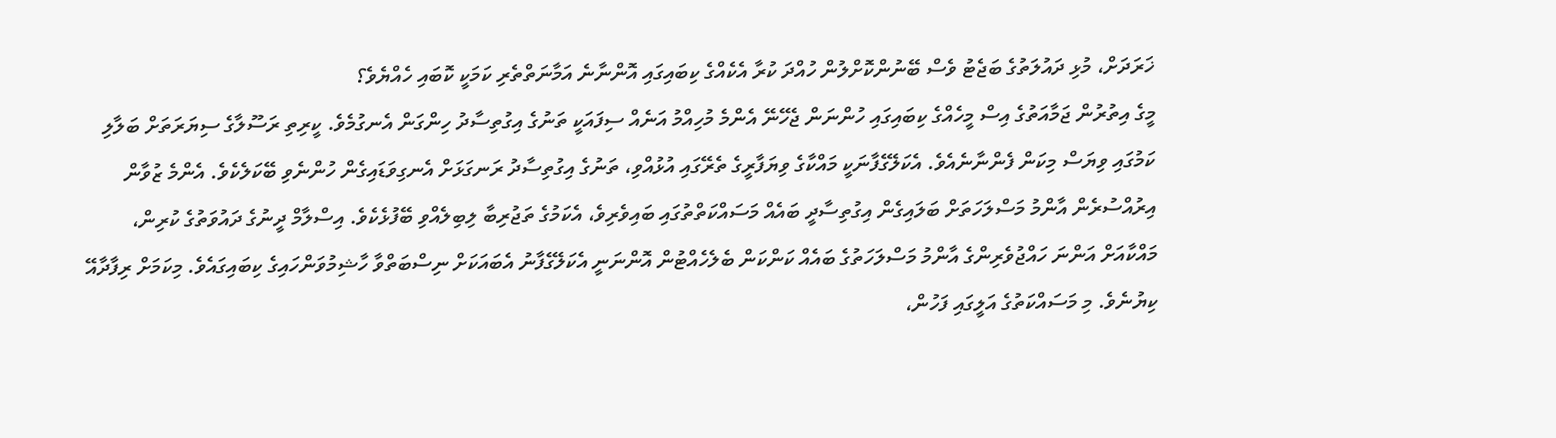ޚަރަދަށް، މުޅި ދައުލަތުގެ ބަޖެޓު ވެސް ބޭނުންކޮށްލުން ހުއްދަ ކުރާ އެކެއްގެ ކިބައިގައި އޮންނާނެ އަމާނަތްތެރި ކަމަކީ ކޮބައި ހެއްޔެވެ؟
މީގެ އިތުރުން ޖަމާއަތުގެ އިސް މީހެއްގެ ކިބައިގައި ހުންނަން ޖެހޭނޭ އެންމެ މުހިއްމު އަނެއް ސިފައަކީ ތަނުގެ އިގުތިސާދު ހިންގަން އެނގުމެވެ. ކީރިތި ރަސޫލާގެ ސިޔަރަތަށް ބަލާލި ކަމުގައި ވިޔަސް މިކަން ފެންނާނެއެވެ. އެކަލޭގެފާނަކީ މައްކާގެ ވިޔަފާރީގެ ތެރޭގައި އުޅުއްވި، ތަނުގެ އިގުތިސާދު ރަނގަޅަށް އެނގިވަޑައިގެން ހުންނެވި ބޭކަލެކެވެ. އެންމެ ޒުވާން އިރުއްސުރެން އާންމު މަސްލަހަތަށް ބަލައިގެން އިގުތިސާދީ ބައެއް މަސައްކަތްތުގައި ބައިވެރިވެ، އެކަމުގެ ތަޖުރިބާ ލިބިލެއްވި ބޭފުޅެކެވެ. އިސްލާމް ދީނުގެ ދައުވަތުގެ ކުރިން، މައްކާއަށް އަންނަ ހައްޖުވެރިންގެ އާންމު މަސްލަހަތުގެ ބައެއް ކަންކަން ބެލެހެއްޓުން އޮންނަނީ އެކަލޭގެފާނު އެބައަކަށް ނިސްބަތްވާ ހާޝިމުވަންހައިގެ ކިބައިގައެވެ. މިކަމަށް ރިފާދާއޭ ކިޔުނެވެ. މި މަސައްކަތުގެ އަލީގައި ފަހުން،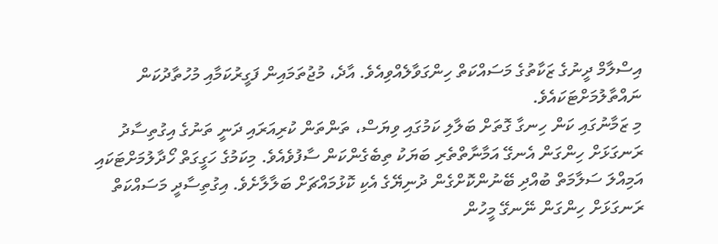އިސްލާމް ދީނުގެ ޒަކާތުގެ މަސައްކަތް ހިންގަވާލެއްވިއެވެ. އާދެ، މުޖުތަމައިން ފަގީރުކަމާއި މުހުތާދުކަން ނައްތާލުމަށްޓަކައެވެ.
މި ޒަމާނުގައި ކަން ހިނގާ ގޮތަށް ބަލާލި ކަމުގައި ވިޔަސް، ތަންތަން ކުރިއަރައި ދަނީ ތަނުގެ އިގުތިސާދު ރަނގަޅަށް ހިންގަން އެނގޭ އަމާނާތްތެރި ބަޔަކު ތިބެގެންކަން ސާފުވެއެވެ. މިކަމުގެ ހަގީގަތް ހޯދާލުމަށްޓަކައި އަމިއްލަ ސަލާމަތް ބުއްދި ބޭނުންކޮށްގެން ދުނިޔޭގެ އެކި ކޮޅުމައްޗަށް ބަލާލާށެވެ. އިގުތިސާދީ މަސައްކަތް ރަނގަޅަށް ހިންގަން ނޭނގޭ މީހުން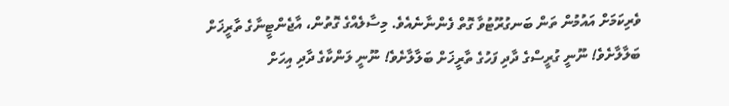ވެރިކަމަށް އައުމުން ތަން ބަނގުރޫޓުވާ ގޮތް ފެންނާނެއެވެ. މިސާލެއްގެ ގޮތުން، އާޖެންޓީނާގެ ތާރީޚަށް ބަލާލާށެވެ! ނޫނީ ގުރީސްގެ ދާދި ފަހުގެ ތާރީޚަށް ބަލާލާށެވެ! ނޫނީ ލަންކާގެ ދާދި އިހަށް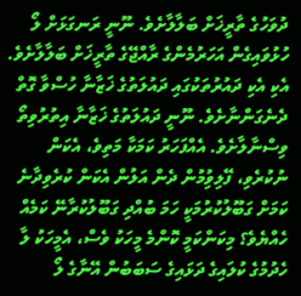ދުވަހުގެ ތާރީޚަށް ބަލާލާށެވެ. ނޫނީ ރަނގަޅަށް ލޯ ހުޅުވައިގެން އަހަރުމެންގެ ރާއްޖޭގެ ތާރީޚަށް ބަލާލާށެވެ. އެކި އެކި ދައުރުތަކުގައި ދައުލަތުގެ ޚަޒާނާ ހުސްވާ ގޮތް ދެނެގަންނާށެވެ. ނޫނީ ދައުލަތުގެ ޚަޒާނާ އިތުރުވިތޯ ވިސްނާލާށެވެ. އެއްފަހަރު ކަމަކާ މަތިވެ، އެކަން ނުކުރެވި، ފޭލިވިުމުން ދެން އަލުން އެކަން ކުރެވިދާނެ ކަމަށް ގަބޫލުކުރުމަކީ ހަމަ ބުއްދި ގަބޫލުކުރާނޭ ކަމެއް ހެއްޔެވެ؟ މިކަންކަމީ ކޮންމެ މީހަކު ވެސް، އެމީހަކު ލާ ހެދުމުގެ ކުލައިގެ ދަޅައިގެ ސަބަބުން އޭނާގެ ލޯ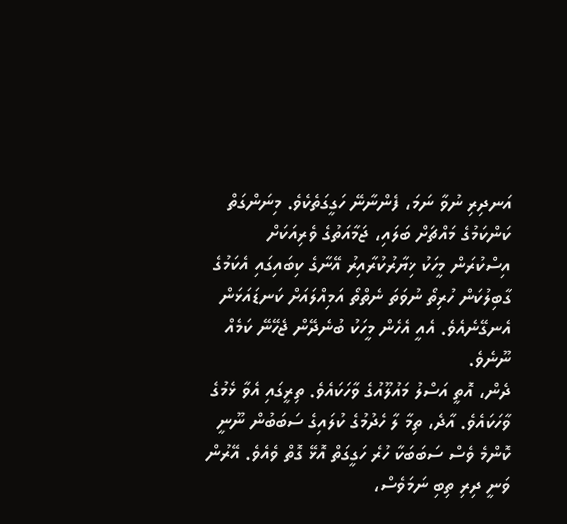އަނދިރި ނުވާ ނަމަ، ފެންނާނޭ ހަގީގަތެކެވެ. މިނަންގަތް ކަންކަމުގެ މައްޗަށް ބަލައި، ޖަމާއަތުގެ ވެރިއަކަށް އިސްކުރަން މީހަކު ޚިޔާރުކުރާއިރު އޭނާގެ ކިބައިގައި އެކަމުގެ ގާބިލުކަން ހުރިތޯ ނުވަތަ ނެތްތޯ އަމިއްލައަށް ކަނޑައަޅަން އެނގޭނެއެވެ. އެއީ އެހެން މީހަކު ބުނެދޭން ޖެހޭނޭ ކަމެއް ނޫނެވެ.
ދެން، އޮތީ އަސްލު މައުލޫއުގެ ވާހަކައެވެ. ތިރީގައި އެވާ ޅެމުގެ ވާހަކައެވެ. އާދެ، ތިމާ ލާ ހެދުމުގެ ކުލައިގެ ސަބަބުން ނޫނީ ކޮންމެ ވެސް ސަބަބަކާ ހުރެ ހަގީގަތް އޮޅޭ ގޮތް ވެއެވެ. އޭރުން ވަނީ ދިރި ތިބި ނަމަވެސް،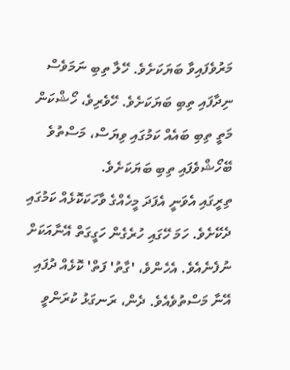މަރުވެފައިވާ ބަޔަކަށެވެ. ހޭލާ ތިބި ނަމަވެސް ނިދާފައި ތިބި ބަޔަކަށެވެ. ހޭވެރިވެ، ހޯޝްކަން މަތީ ތިބި ބައެއް ކަމުގައި ވިޔަސް، މަސްތުވެ ބޭހޯޝްވެފައި ތިބި ބަޔަކަށެވެ.
ތިރީގައި އެވަނީ އެފަދަ މީހެއްގެ ވާހަކަކޮޅެއް ކަމުގައި ދެކޭށެވެ. ހަމަ ހޭގައި ހުރެގެން ހަގީގަތް އޭނާއަކަށް ނުފެނެއެވެ. އެހެންވެ، 'ގާތު' ފަތް' ކޮޅެއް ދުފައި އޭނާ މަސްތުވެއެވެ. ދެން، ރަނގަޅު ކުރަންވީ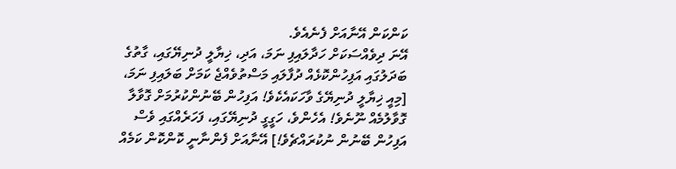ކަންކަން އޭނާއަށް ފެނެއެވެ.
އޭނަ ދިވެއްސަކަށް ހަދާލައިފި ނަމަ، އަދި، ޚިޔާލީ ދުނިޔޭގައި، ގާތުގެ ބަދަލުގައި އަފިހުންކޮޅެއް ދުފާލައި މަސްތުވެއްޖެ ކަމަށް ބަލައިފި ނަމަ، [މިއީ ޚިޔާލީ ދުނިޔޭގެ ވާހަކައެކެވެ! އަފިހުން ބޭނުންކުރުމަށް ގޮވާލާ ގޮވާލުމެއް ނޫނެވެ! އެހެންވެ، ހަގީގީ ދުނިޔޭގައި، ފަހަރެއްގައި ވެސް އަފިހުން ބޭނުން ނުކުރައްޗެވެ!] އޭނާއަށް ފެންނާނީ ކޮންކޮން ކަމެއް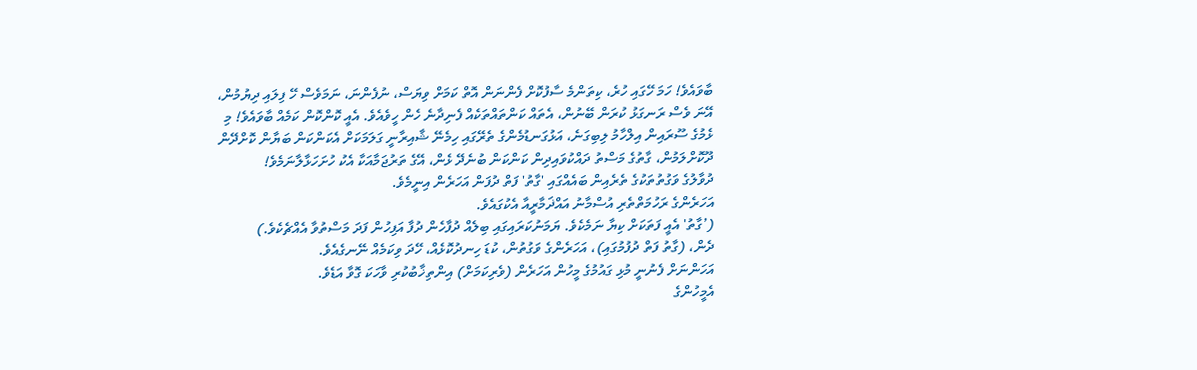ބާވައެވެ! ހަމަ ހޭގައި ހުރެ، ކިތަންމެ ސާފުކޮށް ފެންނަން އޮތް ކަމަށް ވިޔަސް، ނުފެންނަ، ނަމަވެސް ހޭ ފިލައި ދިޔުމުން، އޭނަ ވެސް ރަނގަޅު ކުރަން ބޭނުން، އެތައް ކަންތައްތަކެއް ފެނިދާނެ ހެން ހީވެއެވެ. އެއީ ކޮންކޮން ކަމެއް ބާވައެވެ! މި ޅެމުގެ ސޫރައިން އިލްހާމު ލިބިގަނެ، އަޅުގަނޑުމެންގެ ތެރޭގައި ހިމެނޭ ޝާއިރާނީ ގަލަމަކަށް އެކަންކަން ބަޔާން ކޮށްދޭން ދޫކޮށްލަމުން، ގާތުގެ މަސްތު ދައްކުވައިދިން ކަންކަން ބުނެދޭ ޅެން، އޭގެ ތަރުޖަމާއަކާ އެކު ހުށަހަޅާލާނަމެވެ!
ދުވާލުގެ ވަގުތުތަކުގެ ތެރެއިން ބައެއްގައި 'ގާތު' ފަތް ދުފަން އަހަރެން އިނީމެވެ.
އަހަރެންގެ ރަހުމަތްތެރި އުސްމާނު އައްޛަމާރީއާ އެކުގައެވެ.
(’ގާތު' އެއީ ފަތަކަށް ކިޔާ ނަމެކެވެ. ޔަމަނުކަރައިގައި ބިލެއް ދުފާހެން ދުފާ އަފިހުން ފަދަ މަސްތުވާ އެއްޗެކެވެ.)
ދެން، (ގާތު ފަތް ދުފުމުގައި)، އަހަރެންގެ ވަގުތުން، ކުޑަ ހިނދުކޮޅެއް، ހޭދަ ވިކަމެއް ނޭނގެއެވެ.
އަހަންނަށް ފެނުނީ މުޅި ގައުމުގެ މީހުން އަހަރެން (ވެރިކަމަށް) އިންތިޚާބުކުރި ވާހަކަ ގޮވާ އަޑެވެ.
އެމީހުންގެ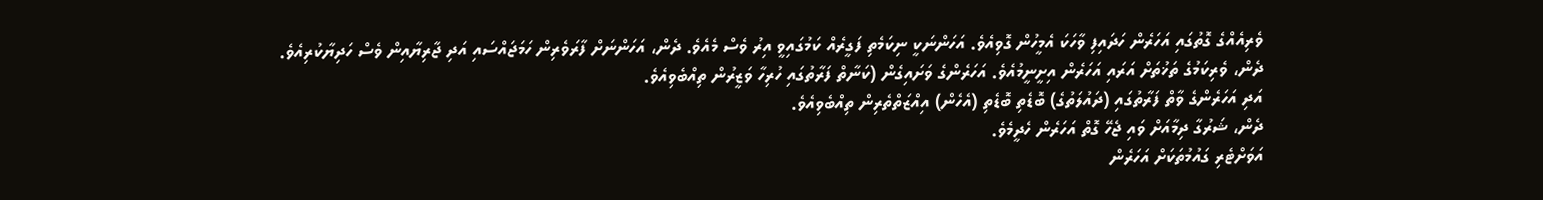ވެރިއެއްގެ ގޮތުގައި އަހަރެން ހަދައިފި ވާހަކަ އެމީހުން ގޮވިއެވެ. އަހަންނަކީ ނިކަމެތި ފަގީރެއް ކަމުގައިވީ އިރު ވެސް މެއެވެ. ދެން، އަހަންނަށް ފާރަވެރިން ހަމަޖައްސައި އަދި ޖާރިޔާއިން ވެސް ހަދިޔާކުރިއެވެ.
ދެން، ވެރިކަމުގެ ތަޚުތަށް އަރައި އަހަރެން އިށީނީމުއެވެ. އަހަރެންގެ ވަށައިގެން (ކަނާތް ފަރާތުގައި ހުރިހާ ވަޒީރުން ތިއްބެވިއެވެ.
އަދި އަހަރެންގެ ވާތް ފަރާތުގައި (ދައުލަތުގެ) ބޮޑެތި ބޮޑެތި (އެހެން) އިއްޒަތްތެރިން ތިއްބެވިއެވެ.
ދެން، ޝަރުގާ ދިމާއަށް ވައި ޖެހޭ ގޮތް އަހަރެން ހެދީމެވެ.
އަވަށްޓެރި ގައުމުތަކަށް އަހަރެން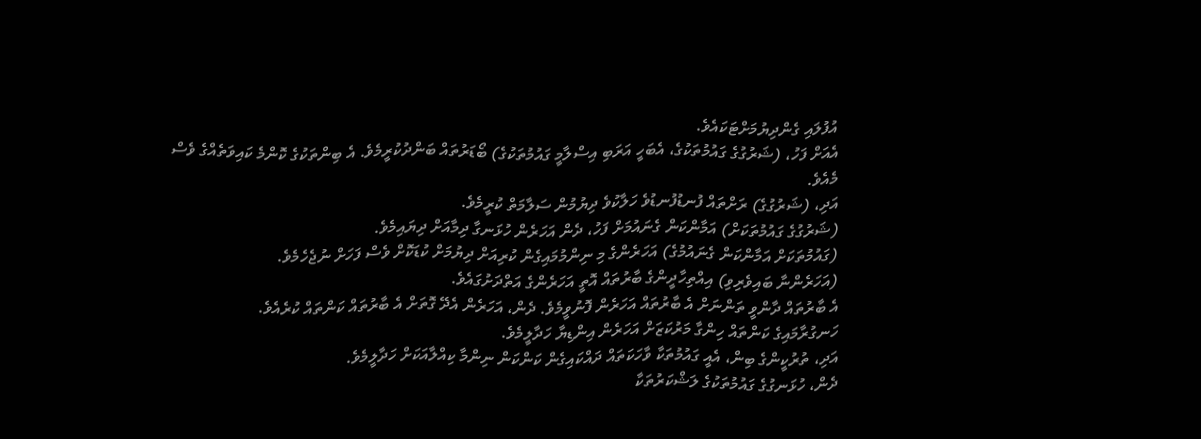އުފުލައި ގެންދިޔުމަށްޓަކައެވެ.
އެއަށް ފަހު، (ޝަރުގުގެ ގައުމުތަކުގެ، އެބަހީ އަރަބި އިސްލާމީ ގައުމުތަކުގެ) ބޯޑަރުތައް ބަންދުކުރީމެވެ. އެ ބިންތަކުގެ ކޮންމެ ކައިވަތެއްގެ ވެސް މެއެވެ.
އަދި، (ޝަރުގުގެ) ރަށްތައް ފުނޑުފުނޑުވެ ހަލާކުވެ ދިޔުމުން ސަލާމަތް ކުރީމެވެ.
(ޝަރުގުގެ ގައުމުތަކަށް) އަމާންކަން ގެނައުމަށް ފަހު، ދެން އަހަރެން ހުޅަނގާ ދިމާއަށް ދިޔައިމެވެ.
(ގައުމުތަކަށް އަމާންކަން ގެނައުމުގެ) އަހަރެންގެ މި ނިންމުމައިގެން ކުރިއަށް ދިޔުމަށް ކުޑަކޮށް ވެސް ފަހަށް ނުޖެހެމެވެ.
(އަހަރެންނާ ބައިވެރިވި) އިއްތިހާދީންގެ ބާރުތައް އޮތީ އަހަރެންގެ އަތްދަށުގައެވެ.
އެ ބާރުތައް ދާންވީ ތަންނަށް އެ ބާރުތައް އަހަރެން ފޮނުވީމެވެ. ދެން، އަހަރެން އެދޭ ގޮތަށް އެ ބާރުތައް ކަންތައް ކުރެއެވެ.
ހަނގުރާމައިގެ ކަންތައް ހިންގާ މަރުކަޒަށް އަހަރެން އިންޑިޔާ ހަދާލީމެވެ.
އަދި، ތުރުކީންގެ ބިން، އެއީ ގައުމުތަކާ ވާހަކަތައް ދައްކައިގެން ކަންކަން ނިންމާ ކިއްލާއަކަށް ހަދާލީމެވެ.
ދެން، ހުޅަނގުގެ ގައުމުތަކުގެ ލަޝްކަރުތަކާ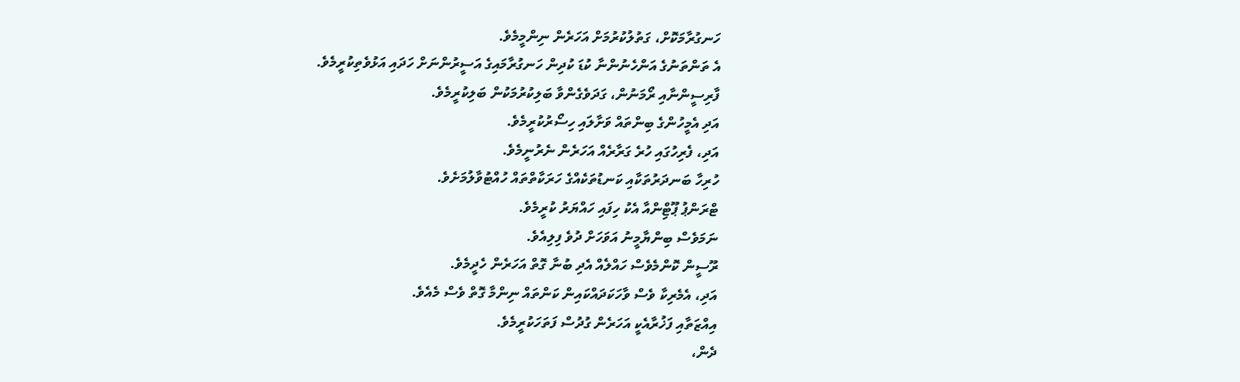ހަނގުރާމަކޮށް، ގަތުލުކުރުމަށް އަހަރެން ނިންމީމެވެ.
އެ ތަންތަނުގެ އަންހެނުންނާ ކުޑަ ކުދިން ހަނގުރާމައިގެ އަސީރުންނަށް ހަދައި އަޅުވެތިކުރީމެވެ.
ފާރިސީންނާއި ރޯމަނުން، ގަދަވެގެންވާ ބަލިކުރުމަކުން ބަލިކުރީމެވެ.
އަދި އެމީހުންގެ ބިންތައް ވަށާލައި ހިސޯރުކުރީމެވެ.
އަދި، ފެރިހުގައި ހުރެ ގަރާރެއް އަހަރެން ނެރުނީމެވެ.
ހުރިހާ ބަނދަރުތަކާއި ކަނޑުތަކެއްގެ ހަރަކާތްތައް ހުއްޓުވާލުމަށެވެ.
ޓްރަންޕު ޕޫޓިްންއާ އެކު ހިފައި ހައްޔަރު ކުރީމެވެ.
ނަމަވެސް ބިންޔާމީނު އަވަހަށް ދުވެ ފިލިއެވެ.
ރޫސީން ކޮންމެވެސް ހައްލެއް އެދި ބުނާ ގޮތް އަހަރެން ހެދީމެވެ.
އަދި، އެމެރިކާ ވެސް ވާހަކަދައްކައިން ކަންތައް ނިންމާ ގޮތް ވެސް މެއެވެ.
އިއްޒަތާއި ފަޚުރާއެކީ އަހަރެން ގުދުސް ފަތަހަކުރީމެވެ.
ދެން،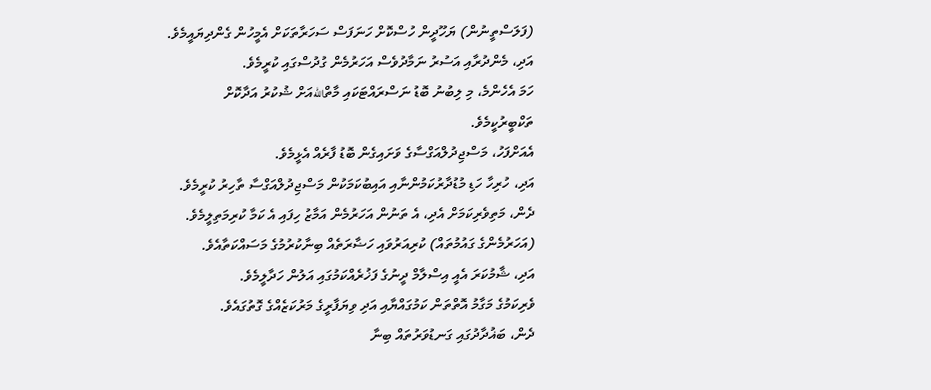(ފަލަސްތީނުން) ޔަހޫދީން ހުސްކޮށް ހަނަފަސް ސަހަރާތަކަށް އެމީހުން ގެންދިޔައީމެވެ.
އަދި، މެންދުރާއި އަސުރު ނަމާދުވެސް އަހަރުމެން ގުދުސްގައި ކުރީމެވެ.
ހަމަ އެހެންމެ، މި ލިބުނު ބޮޑު ނަސްރައްޓަކައި މާތްاللهއަށް ޝުކުރު އަދާކޮށް ތަކްބީރުކީމެވެ.
އެއަށްފަހު، މަސްޖިދުލްއަގްސާގެ ވަށައިގެން ބޮޑު ފާރެއް އެޅީމެވެ.
އަދި، ހުރިހާ ހަޑި މުޑުދާރުކަމުންނާއި އައިބުކަމަކުން މަސްޖިދުލްއަގްސާ ތާހިރު ކުރީމެވެ.
ދެން، މަތިވެރިކަމަށް އެދި، އެ ތަނުން އަހަރުމެން އަމާޒު ހިފައި އެ ކަމާ ކުރިމަތިލީމެވެ.
(އަހަރުމެންގެ ގައުމުތައް) ކުރިއަރުވައި ހަޟާރަތެއް ބިނާކުރުމުގެ މަސައްކަތާއެވެ.
އަދި، ޝާމުކަރަ އެއީ އިސްލާމް ދީނުގެ ފަޚުރެއްކަމުގައި އަލުން ހަދާލީމެވެ.
ވެރިކަމުގެ މަގާމު އޮތްތަން ކަމުގައްޔާއި އަދި ވިޔަފާރީގެ މަރުކަޒެއްގެ ގޮތުގައެވެ.
ދެން، ބަޣުދާދުގައި ގަނޑުވަރުތައް ބިނާ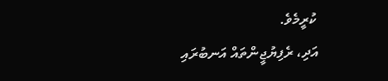ކުރީމެވެ.
އަދި، ރެފިޔުޖީންތައް އަނބުރައި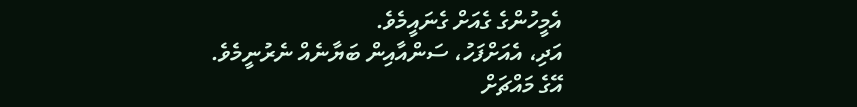އެމީހުންގެ ގެއަށް ގެނައީމެވެ.
އަދި، އެއަށްފަހު، ސަންއާއިން ބަޔާނެއް ނެރުނީމެވެ.
އޭގެ މައްޗަށް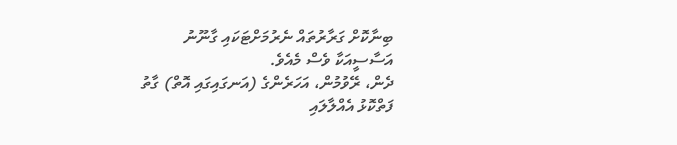ބިނާކޮށް ގަރާރުތައް ނެރުމަށްޓަކައި ގާނޫނު އަސާސީއަކާ ވެސް މެއެވެ.
ދެން، ރޭވުމުން، އަހަރެންގެ (އަނގައިގައި އޮތް) ގާތު ފަތްކޮޅު އެއްލާލައި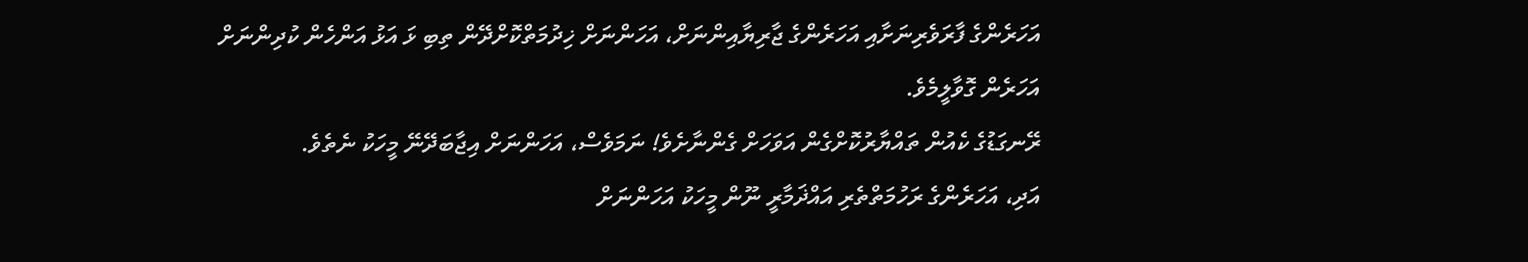އަހަރެންގެ ފާރަވެރިނަށާއި އަހަރެންގެ ޖާރިޔާއިންނަށް، އަހަންނަށް ޚިދުމަތްކޮށްދޭން ތިބި ޅަ އަޅު އަންހެން ކުދިންނަށް އަހަރެން ގޮވާލީމެވެ.
ރޭނގަޑުގެ ކެއުން ތައްޔާރުކޮށްގެން އަވަހަށް ގެންނާށެވެ! ނަމަވެސް، އަހަންނަށް އިޖާބަދޭނޭ މީހަކު ނެތެވެ.
އަދި، އަހަރެންގެ ރަހުމަތްތެރި އައްޛަމާރީ ނޫން މީހަކު އަހަންނަށް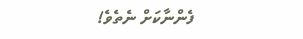ފެންނާކަށް ނެތެވެ!